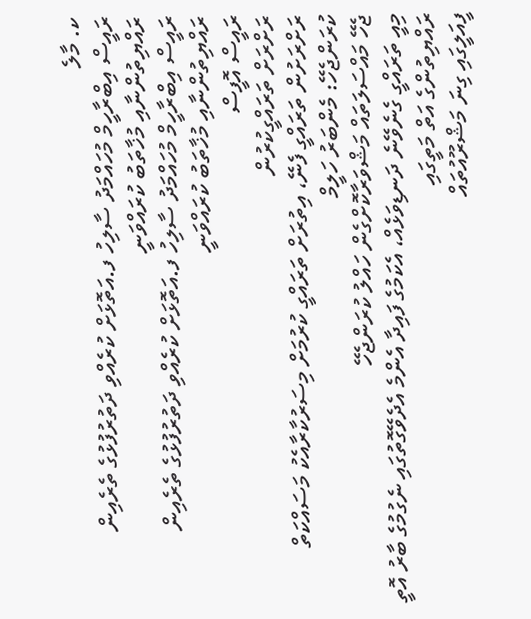ކ. މާލެ
ރައީސް އިބްރާހީމް މުހައްމަދު ސާލިހު ފ.އަތޮޅަށް ކުރެއްވި ދަތުރުފުޅުގެ ތެރެއިން ރައްޔިތުންނާއި މުޚާތަބު ކުރައްވަނީ
ރައީސް އިބްރާހީމް މުހައްމަދު ސާލިހު ފ.އަތޮޅަށް ކުރެއްވި ދަތުރުފުޅުގެ ތެރެއިން ރައްޔިތުންނާއި މުޚާތަބު ކުރައްވަނީ
ރައީސް އޮފީސް
ރަށްރަށް ތަރައްގީކުރުން
ރަށްރަށުން ތަރައްގީ ފެނޭ، އިތުރަށް ތަރައްގީ ކުރުމަށް މިސަރުކާރާއެކު މަސައްކަތް ކުރަންޖެހޭ: މެންބަރު ހަލީމް
ޖެހޭ މައްސަލަތައް މަޝްވަރާކޮށްގެން ހައްލު ކުރަންޖެހޭ
މިއީ ތަރައްގީ ގެނެވޭނެ ދަނޑިވަޅެއް، އެކަމުގެ ފައިދާ އެންމެ އެދެވޭގޮތުގައި ނެގުމުގެ ބާރު އޮތީ ރައްޔިތުންގެ އަތް މަތީގައި
ފީއަލީގައި ގިނަ މަޝްރޫއުތައް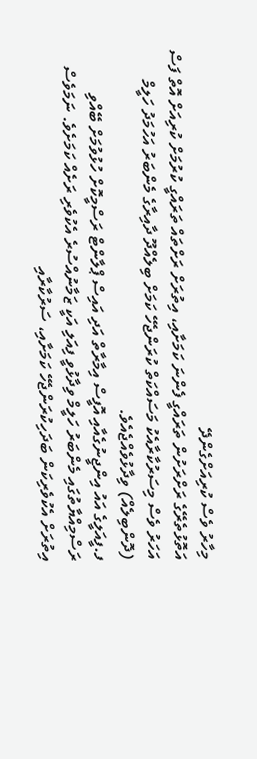މިހާރު ވެސް ކުރިއަށްގެންދޭ
އަތޮޅުތެރޭގެ ރަށްރަށުން ތަރައްގީ ފެންނަ ކަމަށާއި، އިތުރަށް ރަށްތައް ތަރައްގީ ކުރުމަށް ކުރިއަށް އޮތް ފަސް އަހަރު ވެސް މިސަރުކާރާއެކު މަސައްކަތް ކުރަންޖެހޭ ކަމަށް ބިލެއްދޫ ދާއިރާގެ މެންބަރު އަހުމަދު ހަލީމް (ދޮންބިލެއް) ވިދާޅުވެއްޖެއެވެ.
ފ.ފީއަލީގެ އައު އިންޖީނުގެއާއި އޮފީސް އިމާރާތް އަދި އައިސް ޕްލާންޓް ރަސްމީކޮށް ހުޅުވުމަށް ބޭއްވި ރަސްމިއްޔާތުގައި މެންބަރު ހަލީމް ވިދާޅުވީ ފިއަލި އަކީ ޒަމާނުއްސުރެ އެކުވެރި ރަށެއް ކަމަށެވެ. ނަމަވެސް އިތުރަށް އެކުވެރިކަން ބަދަހިކުރަންޖެހޭ ކަމަށާއި، ސަރުކާރާއި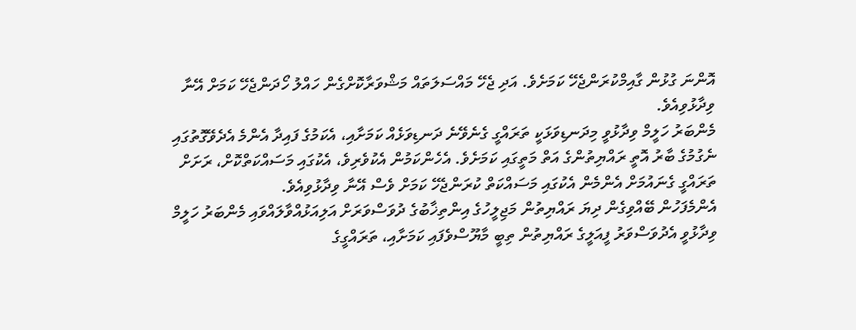އޮންނަ ގުޅުން ގާއިމްކުރަންޖެހޭ ކަމަށެވެ. އަދި ޖެހޭ މައްސަލަތައް މަޝްވަރާކޮށްގެން ހައްލު ހޯދަންޖެހޭ ކަމަށް އޭނާ ވިދާޅުވިއެވެ.
މެންބަރު ހަލީމް ވިދާޅުވީ މިދަނޑިވަޅަކީ ތަރައްގީ ގެނެވޭނެ ދަނޑިވަޅެއް ކަމަށާއި، އެކަމުގެ ފައިދާ އެންމެ އެދެވޭގޮތުގައި ނެގުމުގެ ބާރު އޮތީ ރައްޔިތުންގެ އަތް މަތީގައި ކަމަށެވެ. އެހެންކަމުން އެކުވެރިވެ، އެކުގައި މަސައްކަތްކޮށް، ރަށަށް ތަރައްގީ ގެނައުމަށް އެންމެން އެކުގައި މަސައްކަތް ކުރަންޖެހޭ ކަމަށް ވެސް އޭނާ ވިދާޅުވިއެވެ.
އެންމެފަހުން ބޭއްވިގެން ދިޔަ ރައްޔިތުން މަޖިލީހުގެ އިންތިޚާބުގެ ދުވަސްވަރަށް އަލިއަޅުއްވާލައްވައި މެންބަރު ހަލީމް ވިދާޅުވީ އެދުވަސްވަރު ފީއަލީގެ ރައްޔިތުން ތިބީ މާޔޫސްވެފައި ކަމަށާއި، ތަރައްގީގެ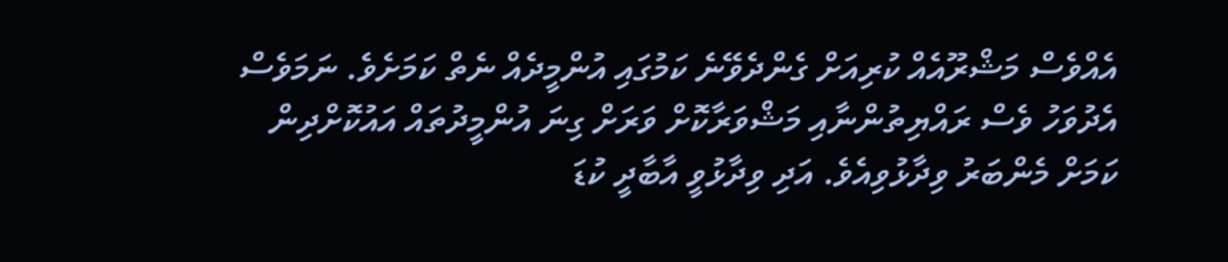އެއްވެސް މަޝްރޫއެއް ކުރިއަށް ގެންދެވޭނެ ކަމުގައި އުންމީދެއް ނެތް ކަމަށެވެ. ނަމަވެސް އެދުވަހު ވެސް ރައްޔިތުންނާއި މަޝްވަރާކޮށް ވަރަށް ގިނަ އުންމީދުތައް އައުކޮށްދިން ކަމަށް މެންބަރު ވިދާޅުވިއެވެ. އަދި ވިދާޅުވީ އާބާދީ ކުޑަ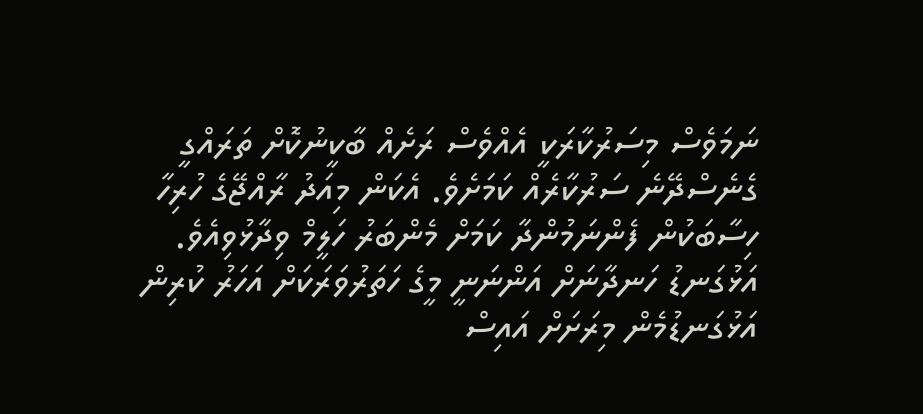ނަމަވެސް މިސަރުކާރަކީ އެއްވެސް ރަށެއް ބާކީނުކޮށް ތަރައްގީ ގެނެސްދޭނެ ސަރުކާރެއް ކަމަށެވެ. އެކަން މިއަދު ރާއްޖޭގެ ހުރިހާ ހިސާބަކުން ފެންނަމުންދާ ކަމަށް މެންބަރު ހަލީމް ވިދާޅުވިއެވެ.
އަޅުގަނޑު ހަނދާނަށް އަންނަނީ މީގެ ހަތަރުވަރަކަށް އަހަރު ކުރިން އަޅުގަނޑުމެން މިރަށަށް އައިސް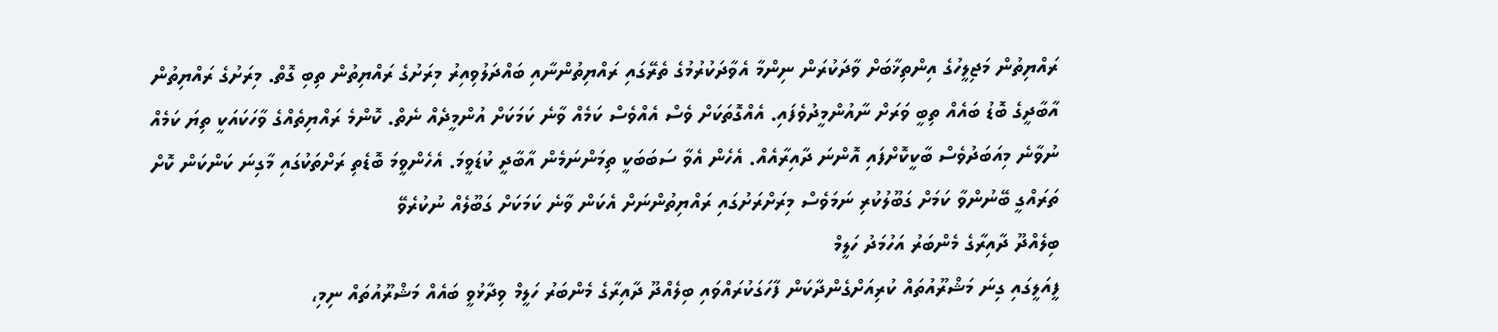ރައްޔިތުން މަޖިލީހުގެ އިންތިޚާބަށް ވާދަކުރަން ނިންމާ އެވާދަކުރުމުގެ ތެރޭގައި ރައްޔިތުންނާއި ބައްދަލުވިއިރު މިރަށުގެ ރައްޔިތުން ތިބި ގޮތް. މިރަށުގެ ރައްޔިތުން އާބާދީގެ ބޮޑު ބައެއް ތިބީ ވަރަށް ނާއުންމީދުވެފައި. އެއްގޮތަކަށް ވެސް އެއްވެސް ކަމެއް ވާނެ ކަމަކަށް އުންމީދެއް ނެތް. ކޮންމެ ރައްޔިތެއްގެ ވާހަކައަކީ ތިޔަ ކަމެއް ނުވާނެ މިއަބަދުވެސް ބާކީކޮށްފައި އޮންނަ ދާއިރާއެއް. އެހެން އެވާ ސަބަބަކީ ތިމަންނަމެން އާބާދީ ކުޑަވީމަ. އެހެންވީމަ ބޮޑެތި ރަށްތަކުގައި މާގިނަ ކަންކަން ކޮށް ތަރައްގީ ބޭނުންވާ ކަމަށް ގަބޫލުކުރި ނަމަވެސް މިރަށްރަށުގައި ރައްޔިތުންނަށް އެކަން ވާނެ ކަމަކަށް ގަބޫލެއް ނުކުރެވޭ
ބިލެއްދޫ ދާއިރާގެ މެންބަރު އަހުމަދު ހަލީމް
ފީއަލީގައި ގިނަ މަޝްރޫއުތައް ކުރިއަށްގެންދާކަން ފާހަގަކުރައްވައި ބިލެއްދޫ ދާއިރާގެ މެންބަރު ހަލީމް ވިދާޅުވީ ބައެއް މަޝްރޫއުތައް ނިމި،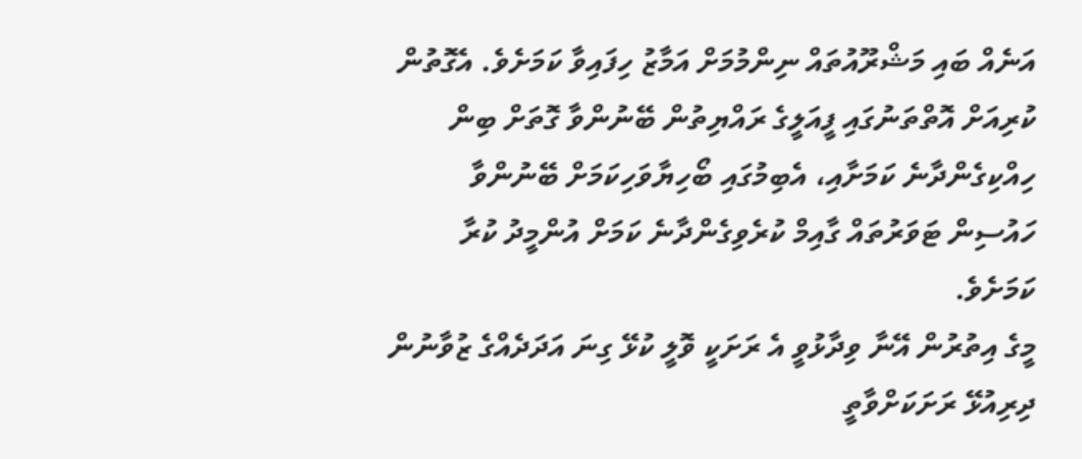އަނެއް ބައި މަޝްރޫއުތައް ނިންމުމަށް އަމާޒު ހިފައިވާ ކަމަށެވެ. އެގޮތުން ކުރިއަށް އޮތްތަނުގައި ފީއަލީގެ ރައްޔިތުން ބޭނުންވާ ގޮތަށް ބިން ހިއްކިގެންދާނެ ކަމަށާއި، އެބިމުގައި ބޯހިޔާވަހިކަމަށް ބޭނުންވާ ހައުސިން ޓަވަރުތައް ގާއިމް ކުރެވިގެންދާނެ ކަމަށް އުންމީދު ކުރާ ކަމަށެވެ.
މީގެ އިތުރުން އޭނާ ވިދާޅުވީ އެ ރަށަކީ ވޮލީ ކުޅޭ ގިނަ އަދަދެއްގެ ޒުވާނުން ދިރިއުޅޭ ރަށަކަށްވާތީ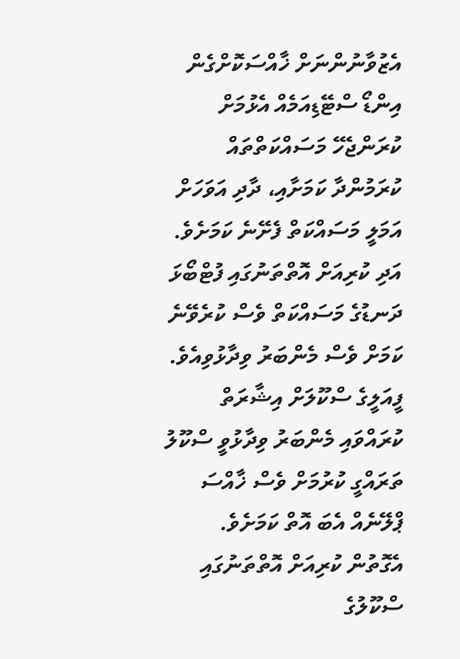އެޒުވާނުންނަށް ޚާއްސަކޮށްގެން އިންޑޯ ސްޓޭޑިއަމެއް އެޅުމަށް ކުރަންޖެހޭ މަސައްކަތްތައް ކުރަމުންދާ ކަމަށާއި، ދާދި އަވަހަށް އަމަލީ މަސައްކަތް ފެށޭނެ ކަމަށެވެ. އަދި ކުރިއަށް އޮތްތަނުގައި ފުޓްބޯޅަ ދަނޑުގެ މަސައްކަތް ވެސް ކުރެވޭނެ ކަމަށް ވެސް މެންބަރު ވިދާޅުވިއެވެ.
ފީއަލީގެ ސްކޫލަށް އިޝާރަތް ކުރައްވައި މެންބަރު ވިދާޅުވީ ސްކޫލު ތަރައްގީ ކުރުމަށް ވެސް ޚާއްސަ ޕްލޭނެއް އެބަ އޮތް ކަމަށެވެ. އެގޮތުން ކުރިއަށް އޮތްތަނުގައި ސްކޫލުގެ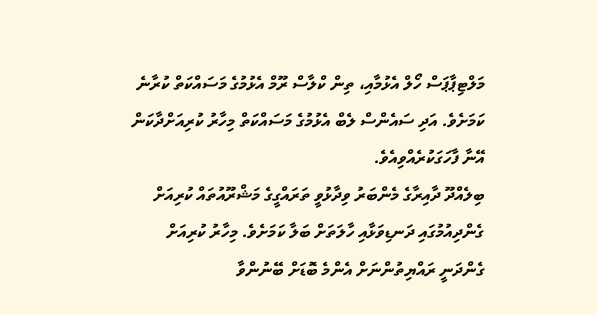މަލްޓިޕާޕަސް ހޯލް އެޅުމާއި، ތިން ކްލާސް ރޫމް އެޅުމުގެ މަސައްކަތް ކުރާނެ ކަމަށެވެ. އަދި ސައެންސް ލެބް އެޅުމުގެ މަސައްކަތް މިހާރު ކުރިއަށްދާކަން އޭނާ ފާހަގަކުރެއްވިއެވެ.
ބިލެއްދޫ ދާއިރާގެ މެންބަރު ވިދާޅުވީ ތަރައްގީގެ މަޝްރޫއުތައް ކުރިއަށް ގެންދިއުމުގައި ދަނޑިވަޅާއި ހާލަތަށް ބަލާ ކަމަށެވެ. މިހާރު ކުރިއަށް ގެންދަނީ ރައްޔިތުންނަށް އެންމެ ބޮޑަށް ބޭނުންވާ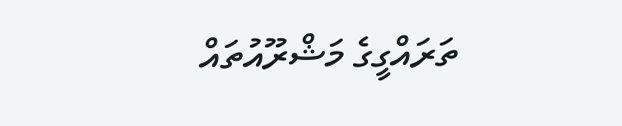ތަރައްގީގެ މަޝްރޫއުތައް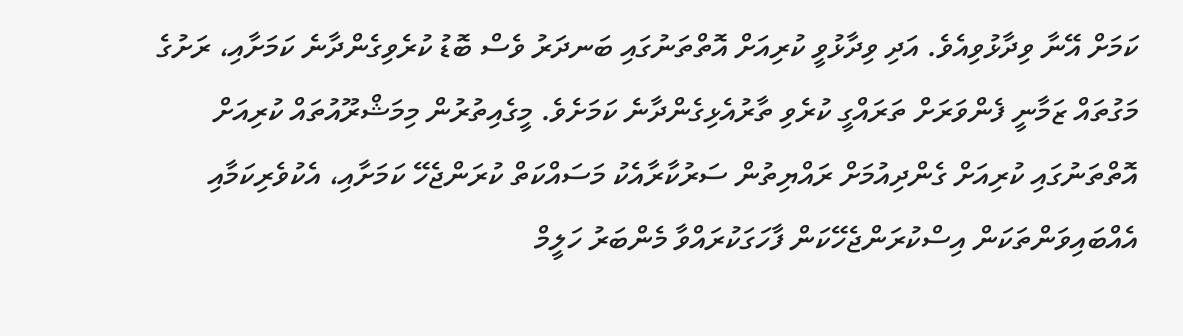ކަމަށް އޭނާ ވިދާޅުވިއެވެ. އަދި ވިދާޅުވީ ކުރިއަށް އޮތްތަނުގައި ބަނދަރު ވެސް ބޮޑު ކުރެވިގެންދާނެ ކަމަށާއި، ރަށުގެ މަގުތައް ޒަމާނީ ފެންވަރަށް ތަރައްގީ ކުރެވި ތާރުއެޅިގެންދާނެ ކަމަށެވެ. މީގެއިތުރުން މިމަޝްރޫއުތައް ކުރިއަށް އޮތްތަނުގައި ކުރިއަށް ގެންދިއުމަށް ރައްޔިތުން ސަރުކާރާއެކު މަސައްކަތް ކުރަންޖެހޭ ކަމަށާއި، އެކުވެރިކަމާއި އެއްބައިވަންތަކަން އިސްކުރަންޖެހޭކަން ފާހަގަކުރައްވާ މެންބަރު ހަލީމް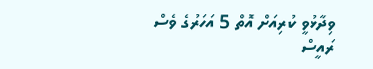ވިދާޅުވީ ކުރިއަށް އޮތް 5 އަހަރުގެ ވެސް ރައީސް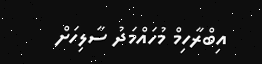އިބްރާހިމް މުހައްމަދު ސާލިހަށް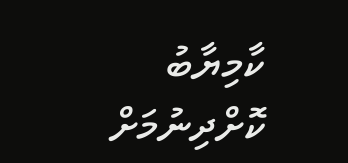ކާމިޔާބު ކޮށްދިނުމަށް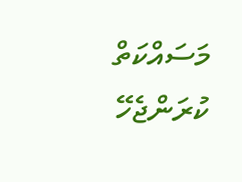މަސައްކަތް ކުރަންޖެހޭ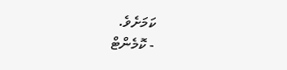ކަމަށެވެ.
- ކޮމެންޓް